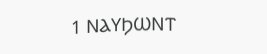1 ⲚⲀⲨϦⲰⲚⲦ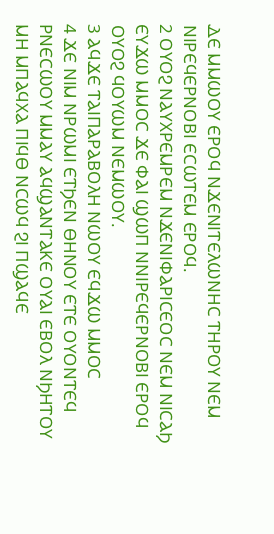ⲆⲈ ⲘⲘⲰⲞⲨ ⲈⲢⲞϤ ⲚϪⲈⲚⲒⲦⲈⲖⲰⲚⲎⲤ ⲦⲎⲢⲞⲨ ⲚⲈⲘ ⲚⲒⲢⲈϤⲈⲢⲚⲞⲂⲒ ⲈⲤⲰⲦⲈⲘ ⲈⲢⲞϤ.
2 ⲞⲨⲞϨ ⲚⲀⲨⲬⲢⲈⲘⲢⲈⲘ ⲚϪⲈⲚⲒⲪⲀⲢⲒⲤⲈⲞⲤ ⲚⲈⲘ ⲚⲒⲤⲀϦ ⲈⲨϪⲰ ⲘⲘⲞⲤ ϪⲈ ⲪⲀⲒ ϢⲰⲠ ⲚⲚⲒⲢⲈϤⲈⲢⲚⲞⲂⲒ ⲈⲢⲞϤ ⲞⲨⲞϨ ϤⲞⲨⲰⲘ ⲚⲈⲘⲰⲞⲨ.
3 ⲀϤϪⲈ ⲦⲀⲒⲠⲀⲢⲀⲂⲞⲖⲎ ⲚⲰⲞⲨ ⲈϤϪⲰ ⲘⲘⲞⲤ
4 ϪⲈ ⲚⲒⲘ ⲚⲢⲰⲘⲒ ⲈⲦϦⲈⲚ ⲐⲎⲚⲞⲨ ⲈⲦⲈ ⲞⲨⲞⲚⲦⲈϤ ⲢⲚⲈⲤⲰⲞⲨ ⲘⲘⲀⲨ ⲀϤϢⲀⲚⲦⲀⲔⲈ ⲞⲨⲀⲒ ⲈⲂⲞⲖ ⲚϦⲎⲦⲞⲨ ⲘⲎ ⲘⲠⲀϤⲬⲀ ⲠⲒϤⲐ ⲚⲤⲰϤ ϨⲒ ⲠϢⲀϤⲈ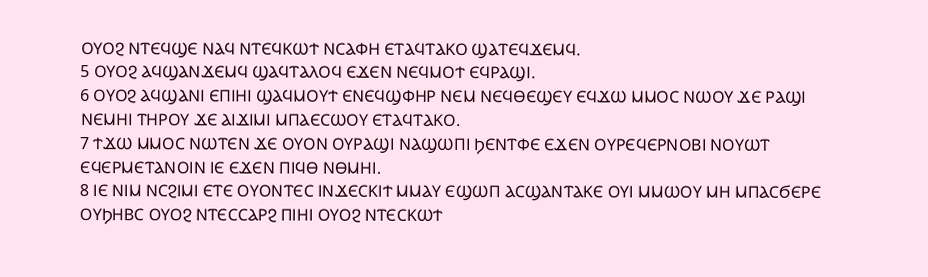ⲞⲨⲞϨ ⲚⲦⲈϤϢⲈ ⲚⲀϤ ⲚⲦⲈϤⲔⲰϮ ⲚⲤⲀⲪⲎ ⲈⲦⲀϤⲦⲀⲔⲞ ϢⲀⲦⲈϤϪⲈⲘϤ.
5 ⲞⲨⲞϨ ⲀϤϢⲀⲚϪⲈⲘϤ ϢⲀϤⲦⲀⲖⲞϤ ⲈϪⲈⲚ ⲚⲈϤⲘⲞϮ ⲈϤⲢⲀϢⲒ.
6 ⲞⲨⲞϨ ⲀϤϢⲀⲚⲒ ⲈⲠⲒⲎⲒ ϢⲀϤⲘⲞⲨϮ ⲈⲚⲈϤϢⲪⲎⲢ ⲚⲈⲘ ⲚⲈϤⲐⲈϢⲈⲨ ⲈϤϪⲰ ⲘⲘⲞⲤ ⲚⲰⲞⲨ ϪⲈ ⲢⲀϢⲒ ⲚⲈⲘⲎⲒ ⲦⲎⲢⲞⲨ ϪⲈ ⲀⲒϪⲒⲘⲒ ⲘⲠⲀⲈⲤⲰⲞⲨ ⲈⲦⲀϤⲦⲀⲔⲞ.
7 ϮϪⲰ ⲘⲘⲞⲤ ⲚⲰⲦⲈⲚ ϪⲈ ⲞⲨⲞⲚ ⲞⲨⲢⲀϢⲒ ⲚⲀϢⲰⲠⲒ ϦⲈⲚⲦⲪⲈ ⲈϪⲈⲚ ⲞⲨⲢⲈϤⲈⲢⲚⲞⲂⲒ ⲚⲞⲨⲰⲦ ⲈϤⲈⲢⲘⲈⲦⲀⲚⲞⲒⲚ ⲒⲈ ⲈϪⲈⲚ ⲠⲒϤⲐ ⲚⲐⲘⲎⲒ.
8 ⲒⲈ ⲚⲒⲘ ⲚⲤϨⲒⲘⲒ ⲈⲦⲈ ⲞⲨⲞⲚⲦⲈⲤ ⲒⲚϪⲈⲤⲔⲒϮ ⲘⲘⲀⲨ ⲈϢⲰⲠ ⲀⲤϢⲀⲚⲦⲀⲔⲈ ⲞⲨⲒ ⲘⲘⲰⲞⲨ ⲘⲎ ⲘⲠⲀⲤϬⲈⲢⲈ ⲞⲨϦⲎⲂⲤ ⲞⲨⲞϨ ⲚⲦⲈⲤⲤⲀⲢϨ ⲠⲒⲎⲒ ⲞⲨⲞϨ ⲚⲦⲈⲤⲔⲰϮ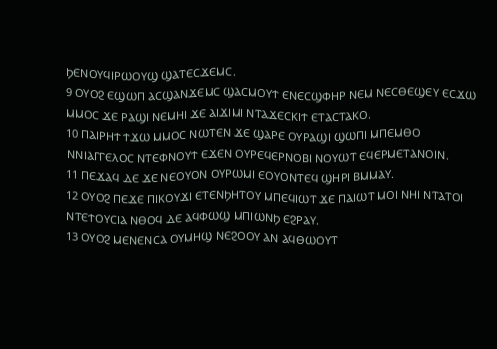ϦⲈⲚⲞⲨϤⲒⲢⲰⲞⲨϢ ϢⲀⲦⲈⲤϪⲈⲘⲤ.
9 ⲞⲨⲞϨ ⲈϢⲰⲠ ⲀⲤϢⲀⲚϪⲈⲘⲤ ϢⲀⲤⲘⲞⲨϮ ⲈⲚⲈⲤϢⲪⲎⲢ ⲚⲈⲘ ⲚⲈⲤⲐⲈϢⲈⲨ ⲈⲤϪⲰ ⲘⲘⲞⲤ ϪⲈ ⲢⲀϢⲒ ⲚⲈⲘⲎⲒ ϪⲈ ⲀⲒϪⲒⲘⲒ ⲚⲦⲀϪⲈⲤⲔⲒϮ ⲈⲦⲀⲤⲦⲀⲔⲞ.
10 ⲠⲀⲒⲢⲎϮ ϮϪⲰ ⲘⲘⲞⲤ ⲚⲰⲦⲈⲚ ϪⲈ ϢⲀⲢⲈ ⲞⲨⲢⲀϢⲒ ϢⲰⲠⲒ ⲘⲠⲈⲘⲐⲞ ⲚⲚⲒⲀⲄⲄⲈⲖⲞⲤ ⲚⲦⲈⲪⲚⲞⲨϮ ⲈϪⲈⲚ ⲞⲨⲢⲈϤⲈⲢⲚⲞⲂⲒ ⲚⲞⲨⲰⲦ ⲈϤⲈⲢⲘⲈⲦⲀⲚⲞⲒⲚ.
11 ⲠⲈϪⲀϤ ⲆⲈ ϪⲈ ⲚⲈⲞⲨⲞⲚ ⲞⲨⲢⲰⲘⲒ ⲈⲞⲨⲞⲚⲦⲈϤ ϢⲎⲢⲒ ⲂⲘⲘⲀⲨ.
12 ⲞⲨⲞϨ ⲠⲈϪⲈ ⲠⲒⲔⲞⲨϪⲒ ⲈⲦⲈⲚϦⲎⲦⲞⲨ ⲘⲠⲈϤⲒⲰⲦ ϪⲈ ⲠⲀⲒⲰⲦ ⲘⲞⲒ ⲚⲎⲒ ⲚⲦⲀⲦⲞⲒ ⲚⲦⲈϮⲞⲨⲤⲒⲀ ⲚⲐⲞϤ ⲆⲈ ⲀϤⲪⲰϢ ⲘⲠⲒⲰⲚϦ ⲈϨⲢⲀⲨ.
13 ⲞⲨⲞϨ ⲘⲈⲚⲈⲚⲤⲀ ⲞⲨⲘⲎϢ ⲚⲈϨⲞⲞⲨ ⲀⲚ ⲀϤⲐⲰⲞⲨⲦ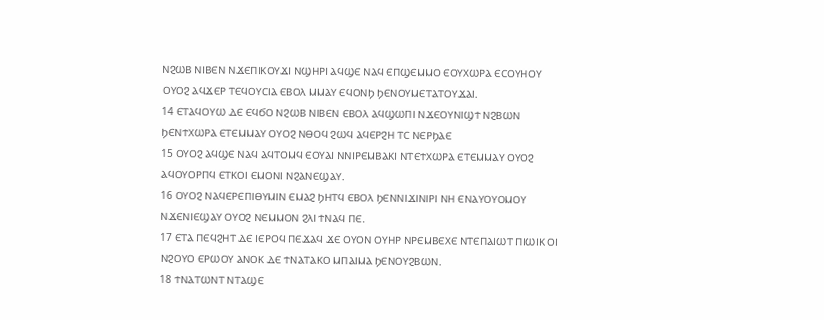ⲚϨⲰⲂ ⲚⲒⲂⲈⲚ ⲚϪⲈⲠⲒⲔⲞⲨϪⲒ ⲚϢⲎⲢⲒ ⲀϤϢⲈ ⲚⲀϤ ⲈⲠϢⲈⲘⲘⲞ ⲈⲞⲨⲬⲰⲢⲀ ⲈⲤⲞⲨⲎⲞⲨ ⲞⲨⲞϨ ⲀϤϪⲈⲢ ⲦⲈϤⲞⲨⲤⲒⲀ ⲈⲂⲞⲖ ⲘⲘⲀⲨ ⲈϤⲞⲚϦ ϦⲈⲚⲞⲨⲘⲈⲦⲀⲦⲞⲨϪⲀⲒ.
14 ⲈⲦⲀϤⲞⲨⲰ ⲆⲈ ⲈϤϬⲞ ⲚϨⲰⲂ ⲚⲒⲂⲈⲚ ⲈⲂⲞⲖ ⲀϤϢⲰⲠⲒ ⲚϪⲈⲞⲨⲚⲒϢϮ ⲚϨⲂⲰⲚ ϦⲈⲚϮⲬⲰⲢⲀ ⲈⲦⲈⲘⲘⲀⲨ ⲞⲨⲞϨ ⲚⲐⲞϤ ϨⲰϤ ⲀϤⲈⲢϨⲎ ⲦⲤ ⲚⲈⲢϦⲀⲈ
15 ⲞⲨⲞϨ ⲀϤϢⲈ ⲚⲀϤ ⲀϤⲦⲞⲘϤ ⲈⲞⲨⲀⲒ ⲚⲚⲒⲢⲈⲘⲂⲀⲔⲒ ⲚⲦⲈϮⲬⲰⲢⲀ ⲈⲦⲈⲘⲘⲀⲨ ⲞⲨⲞϨ ⲀϤⲞⲨⲞⲢⲠϤ ⲈⲦⲔⲞⲒ ⲈⲘⲞⲚⲒ ⲚϨⲀⲚⲈϢⲀⲨ.
16 ⲞⲨⲞϨ ⲚⲀϤⲈⲢⲈⲠⲒⲐⲨⲘⲒⲚ ⲈⲘⲀϨ ϦⲎⲦϤ ⲈⲂⲞⲖ ϦⲈⲚⲚⲒϪⲒⲚⲒⲢⲒ ⲚⲎ ⲈⲚⲀⲨⲞⲨⲞⲘⲞⲨ ⲚϪⲈⲚⲒⲈϢⲀⲨ ⲞⲨⲞϨ ⲚⲈⲘⲘⲞⲚ ϨⲖⲒ ϮⲚⲀϤ ⲠⲈ.
17 ⲈⲦⲀ ⲠⲈϤϨⲎⲦ ⲆⲈ ⲒⲈⲢⲞϤ ⲠⲈϪⲀϤ ϪⲈ ⲞⲨⲞⲚ ⲞⲨⲎⲢ ⲚⲢⲈⲘⲂⲈⲬⲈ ⲚⲦⲈⲠⲀⲒⲰⲦ ⲠⲒⲰⲒⲔ ⲞⲒ ⲚϨⲞⲨⲞ ⲈⲢⲰⲞⲨ ⲀⲚⲞⲔ ⲆⲈ ϮⲚⲀⲦⲀⲔⲞ ⲘⲠⲀⲒⲘⲀ ϦⲈⲚⲞⲨϨⲂⲰⲚ.
18 ϮⲚⲀⲦⲰⲚⲦ ⲚⲦⲀϢⲈ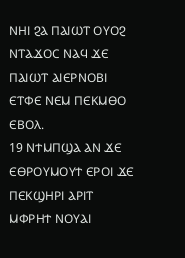ⲚⲎⲒ ϨⲀ ⲠⲀⲒⲰⲦ ⲞⲨⲞϨ ⲚⲦⲀϪⲞⲤ ⲚⲀϤ ϪⲈ ⲠⲀⲒⲰⲦ ⲀⲒⲈⲢⲚⲞⲂⲒ ⲈⲦⲪⲈ ⲚⲈⲘ ⲠⲈⲔⲘⲐⲞ ⲈⲂⲞⲖ.
19 ⲚϮⲘⲠϢⲀ ⲀⲚ ϪⲈ ⲈⲐⲢⲞⲨⲘⲞⲨϮ ⲈⲢⲞⲒ ϪⲈ ⲠⲈⲔϢⲎⲢⲒ ⲀⲢⲒⲦ ⲘⲪⲢⲎϮ ⲚⲞⲨⲀⲒ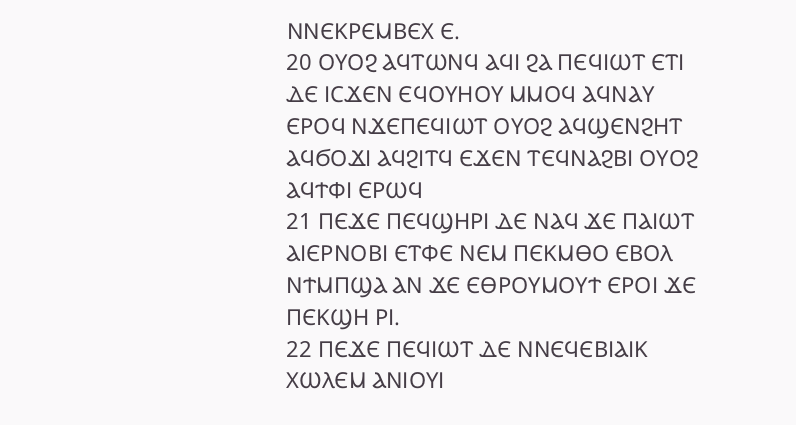ⲚⲚⲈⲔⲢⲈⲘⲂⲈⲬ Ⲉ.
20 ⲞⲨⲞϨ ⲀϤⲦⲰⲚϤ ⲀϤⲒ ϨⲀ ⲠⲈϤⲒⲰⲦ ⲈⲦⲒ ⲆⲈ ⲒⲤϪⲈⲚ ⲈϤⲞⲨⲎⲞⲨ ⲘⲘⲞϤ ⲀϤⲚⲀⲨ ⲈⲢⲞϤ ⲚϪⲈⲠⲈϤⲒⲰⲦ ⲞⲨⲞϨ ⲀϤϢⲈⲚϨⲎⲦ ⲀϤϬⲞϪⲒ ⲀϤϨⲒⲦϤ ⲈϪⲈⲚ ⲦⲈϤⲚⲀϨⲂⲒ ⲞⲨⲞϨ ⲀϤϮⲪⲒ ⲈⲢⲰϤ
21 ⲠⲈϪⲈ ⲠⲈϤϢⲎⲢⲒ ⲆⲈ ⲚⲀϤ ϪⲈ ⲠⲀⲒⲰⲦ ⲀⲒⲈⲢⲚⲞⲂⲒ ⲈⲦⲪⲈ ⲚⲈⲘ ⲠⲈⲔⲘⲐⲞ ⲈⲂⲞⲖ ⲚϮⲘⲠϢⲀ ⲀⲚ ϪⲈ ⲈⲐⲢⲞⲨⲘⲞⲨϮ ⲈⲢⲞⲒ ϪⲈ ⲠⲈⲔϢⲎ ⲢⲒ.
22 ⲠⲈϪⲈ ⲠⲈϤⲒⲰⲦ ⲆⲈ ⲚⲚⲈϤⲈⲂⲒⲀⲒⲔ ⲬⲰⲖⲈⲘ ⲀⲚⲒⲞⲨⲒ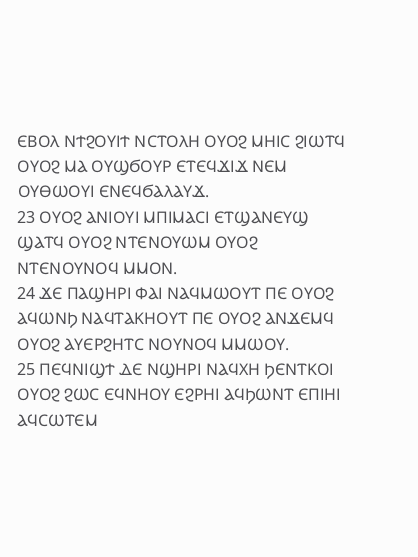ⲈⲂⲞⲖ ⲚϮϨⲞⲨⲒϮ ⲚⲤⲦⲞⲖⲎ ⲞⲨⲞϨ ⲘⲎⲒⲤ ϨⲒⲰⲦϤ ⲞⲨⲞϨ ⲘⲀ ⲞⲨϢϬⲞⲨⲢ ⲈⲦⲈϤϪⲒϪ ⲚⲈⲘ ⲞⲨⲐⲰⲞⲨⲒ ⲈⲚⲈϤϬⲀⲖⲀⲨϪ.
23 ⲞⲨⲞϨ ⲀⲚⲒⲞⲨⲒ ⲘⲠⲒⲘⲀⲤⲒ ⲈⲦϢⲀⲚⲈⲨϢ ϢⲀⲦϤ ⲞⲨⲞϨ ⲚⲦⲈⲚⲞⲨⲰⲘ ⲞⲨⲞϨ ⲚⲦⲈⲚⲞⲨⲚⲞϤ ⲘⲘⲞⲚ.
24 ϪⲈ ⲠⲀϢⲎⲢⲒ ⲪⲀⲒ ⲚⲀϤⲘⲰⲞⲨⲦ ⲠⲈ ⲞⲨⲞϨ ⲀϤⲰⲚϦ ⲚⲀϤⲦⲀⲔⲎⲞⲨⲦ ⲠⲈ ⲞⲨⲞϨ ⲀⲚϪⲈⲘϤ ⲞⲨⲞϨ ⲀⲨⲈⲢϨⲎⲦⲤ ⲚⲞⲨⲚⲞϤ ⲘⲘⲰⲞⲨ.
25 ⲠⲈϤⲚⲒϢϮ ⲆⲈ ⲚϢⲎⲢⲒ ⲚⲀϤⲬⲎ ϦⲈⲚⲦⲔⲞⲒ ⲞⲨⲞϨ ϨⲰⲤ ⲈϤⲚⲎⲞⲨ ⲈϨⲢⲎⲒ ⲀϤϦⲰⲚⲦ ⲈⲠⲒⲎⲒ ⲀϤⲤⲰⲦⲈⲘ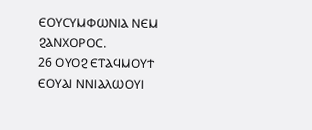ⲈⲞⲨⲤⲨⲘⲪⲰⲚⲒⲀ ⲚⲈⲘ ϨⲀⲚⲬⲞⲢⲞⲤ.
26 ⲞⲨⲞϨ ⲈⲦⲀϤⲘⲞⲨϮ ⲈⲞⲨⲀⲒ ⲚⲚⲒⲀⲖⲰⲞⲨⲒ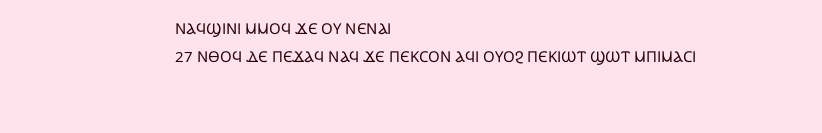ⲚⲀϤϢⲒⲚⲒ ⲘⲘⲞϤ ϪⲈ ⲞⲨ ⲚⲈⲚⲀⲒ
27 ⲚⲐⲞϤ ⲆⲈ ⲠⲈϪⲀϤ ⲚⲀϤ ϪⲈ ⲠⲈⲔⲤⲞⲚ ⲀϤⲒ ⲞⲨⲞϨ ⲠⲈⲔⲒⲰⲦ ϢⲰⲦ ⲘⲠⲒⲘⲀⲤⲒ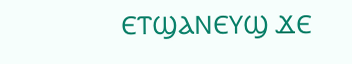ⲈⲦϢⲀⲚⲈⲨϢ ϪⲈ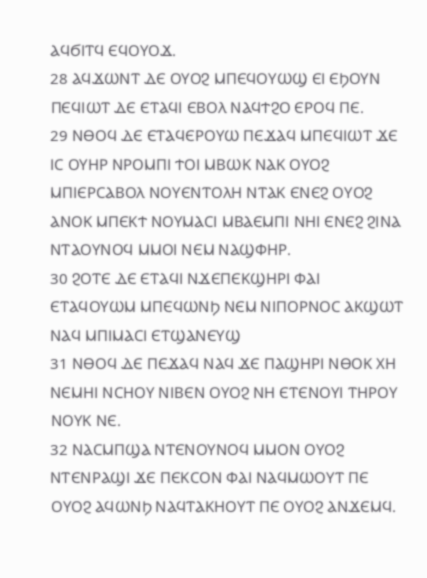ⲀϤϬⲒⲦϤ ⲈϤⲞⲨⲞϪ.
28 ⲀϤϪⲰⲚⲦ ⲆⲈ ⲞⲨⲞϨ ⲘⲠⲈϤⲞⲨⲰϢ ⲈⲒ ⲈϦⲞⲨⲚ ⲠⲈϤⲒⲰⲦ ⲆⲈ ⲈⲦⲀϤⲒ ⲈⲂⲞⲖ ⲚⲀϤϮϨⲞ ⲈⲢⲞϤ ⲠⲈ.
29 ⲚⲐⲞϤ ⲆⲈ ⲈⲦⲀϤⲈⲢⲞⲨⲰ ⲠⲈϪⲀϤ ⲘⲠⲈϤⲒⲰⲦ ϪⲈ ⲒⲤ ⲞⲨⲎⲢ ⲚⲢⲞⲘⲠⲒ ϮⲞⲒ ⲘⲂⲰⲔ ⲚⲀⲔ ⲞⲨⲞϨ ⲘⲠⲒⲈⲢⲤⲀⲂⲞⲖ ⲚⲞⲨⲈⲚⲦⲞⲖⲎ ⲚⲦⲀⲔ ⲈⲚⲈϨ ⲞⲨⲞϨ ⲀⲚⲞⲔ ⲘⲠⲈⲔϮ ⲚⲞⲨⲘⲀⲤⲒ ⲘⲂⲀⲈⲘⲠⲒ ⲚⲎⲒ ⲈⲚⲈϨ ϨⲒⲚⲀ ⲚⲦⲀⲞⲨⲚⲞϤ ⲘⲘⲞⲒ ⲚⲈⲘ ⲚⲀϢⲪⲎⲢ.
30 ϨⲞⲦⲈ ⲆⲈ ⲈⲦⲀϤⲒ ⲚϪⲈⲠⲈⲔϢⲎⲢⲒ ⲪⲀⲒ ⲈⲦⲀϤⲞⲨⲰⲘ ⲘⲠⲈϤⲰⲚϦ ⲚⲈⲘ ⲚⲒⲠⲞⲢⲚⲞⲤ ⲀⲔϢⲰⲦ ⲚⲀϤ ⲘⲠⲒⲘⲀⲤⲒ ⲈⲦϢⲀⲚⲈⲨϢ
31 ⲚⲐⲞϤ ⲆⲈ ⲠⲈϪⲀϤ ⲚⲀϤ ϪⲈ ⲠⲀϢⲎⲢⲒ ⲚⲐⲞⲔ ⲬⲎ ⲚⲈⲘⲎⲒ ⲚⲤⲎⲞⲨ ⲚⲒⲂⲈⲚ ⲞⲨⲞϨ ⲚⲎ ⲈⲦⲈⲚⲞⲨⲒ ⲦⲎⲢⲞⲨ ⲚⲞⲨⲔ ⲚⲈ.
32 ⲚⲀⲤⲘⲠϢⲀ ⲚⲦⲈⲚⲞⲨⲚⲞϤ ⲘⲘⲞⲚ ⲞⲨⲞϨ ⲚⲦⲈⲚⲢⲀϢⲒ ϪⲈ ⲠⲈⲔⲤⲞⲚ ⲪⲀⲒ ⲚⲀϤⲘⲰⲞⲨⲦ ⲠⲈ ⲞⲨⲞϨ ⲀϤⲰⲚϦ ⲚⲀϤⲦⲀⲔⲎⲞⲨⲦ ⲠⲈ ⲞⲨⲞϨ ⲀⲚϪⲈⲘϤ.